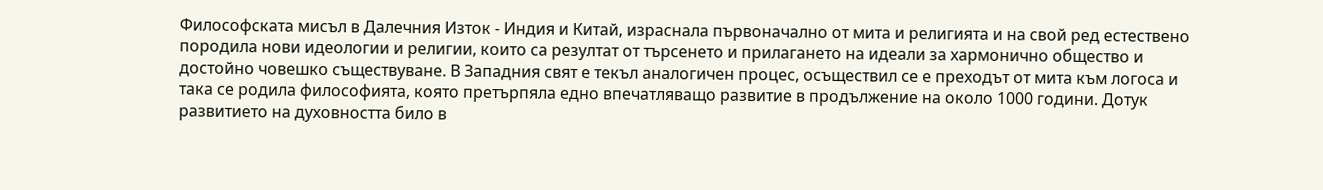Философската мисъл в Далечния Изток - Индия и Китай, израснала първоначално от мита и религията и на свой ред естествено породила нови идеологии и религии, които са резултат от търсенето и прилагането на идеали за хармонично общество и достойно човешко съществуване. В Западния свят е текъл аналогичен процес, осъществил се е преходът от мита към логоса и така се родила философията, която претърпяла едно впечатляващо развитие в продължение на около 1000 години. Дотук развитието на духовността било в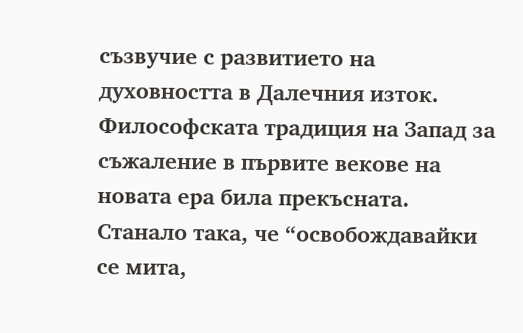съзвучие с развитието на духовността в Далечния изток. Философската традиция на Запад за съжаление в първите векове на новата ера била прекъсната. Станало така, че “освобождавайки се мита,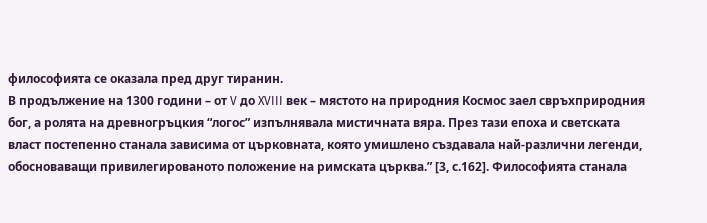философията се оказала пред друг тиранин.
В продължение на 1300 години – от V до XVIII век – мястото на природния Космос заел свръхприродния бог, а ролята на древногръцкия “логос” изпълнявала мистичната вяра. През тази епоха и светската власт постепенно станала зависима от църковната, която умишлено създавала най-различни легенди, обосноваващи привилегированото положение на римската църква.” [3, с.162]. Философията станала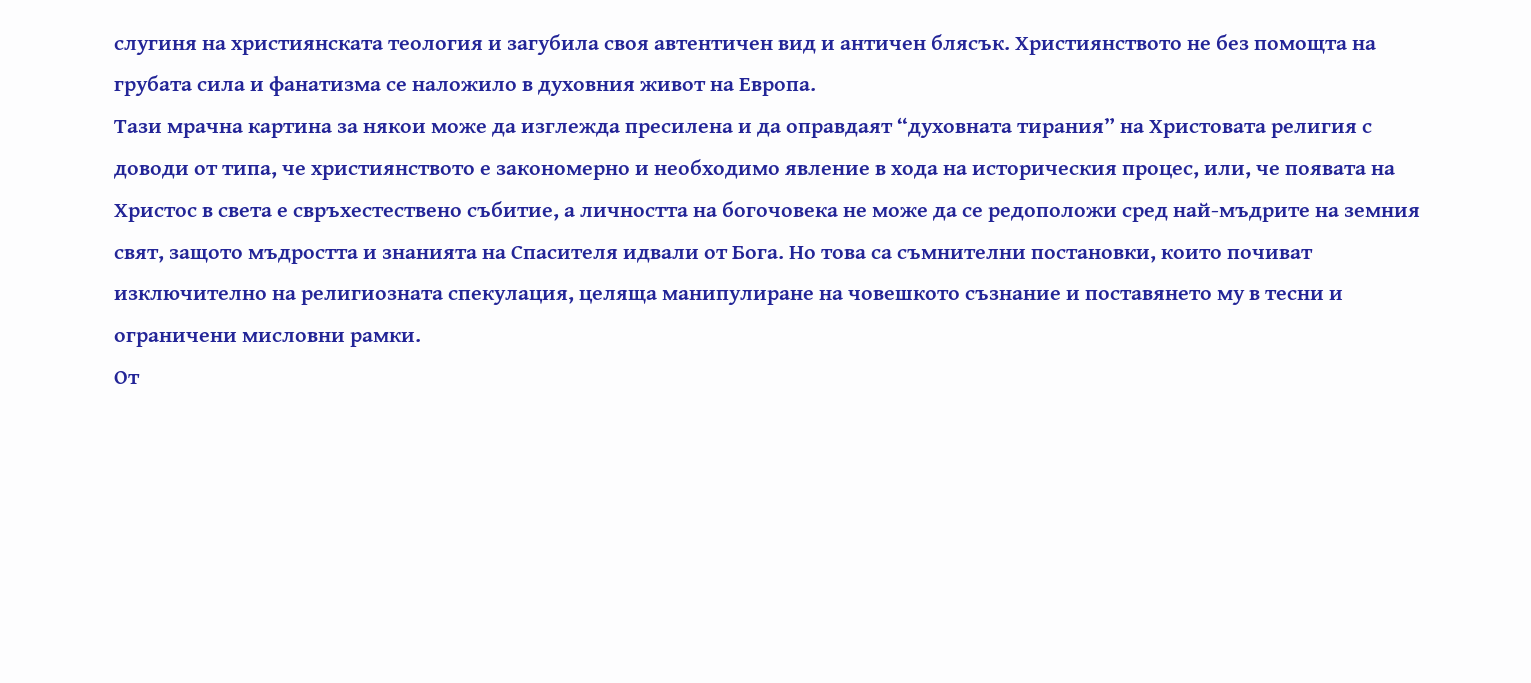слугиня на християнската теология и загубила своя автентичен вид и античен блясък. Християнството не без помощта на грубата сила и фанатизма се наложило в духовния живот на Европа.
Тази мрачна картина за някои може да изглежда пресилена и да оправдаят “духовната тирания” на Христовата религия с доводи от типа, че християнството е закономерно и необходимо явление в хода на историческия процес, или, че появата на Христос в света е свръхестествено събитие, а личността на богочовека не може да се редоположи сред най-мъдрите на земния свят, защото мъдростта и знанията на Спасителя идвали от Бога. Но това са съмнителни постановки, които почиват изключително на религиозната спекулация, целяща манипулиране на човешкото съзнание и поставянето му в тесни и ограничени мисловни рамки.
От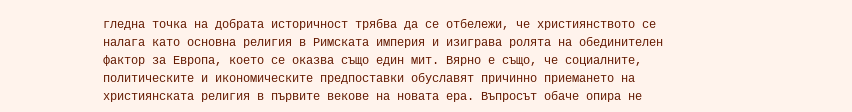гледна точка на добрата историчност трябва да се отбележи, че християнството се налага като основна религия в Римската империя и изиграва ролята на обединителен фактор за Европа, което се оказва също един мит. Вярно е също, че социалните, политическите и икономическите предпоставки обуславят причинно приемането на християнската религия в първите векове на новата ера. Въпросът обаче опира не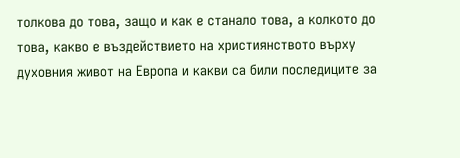толкова до това, защо и как е станало това, а колкото до това, какво е въздействието на християнството върху духовния живот на Европа и какви са били последиците за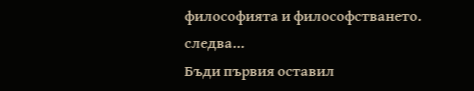философията и философстването.
следва...
Бъди първия оставил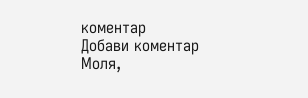коментар
Добави коментар
Моля,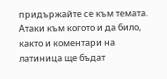придържайте се към темата.
Атаки към когото и да било, както и коментари на латиница ще бъдат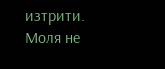изтрити.
Моля не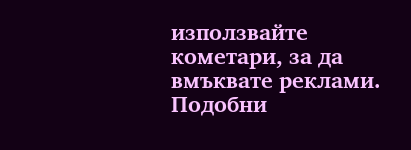използвайте кометари, за да вмъквате реклами. Подобни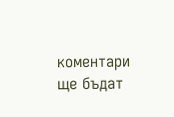коментари ще бъдат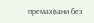премахвани без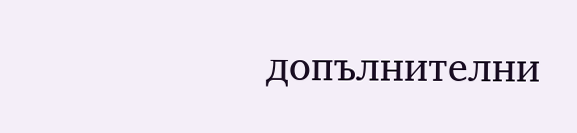допълнителни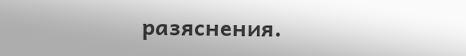разяснения.